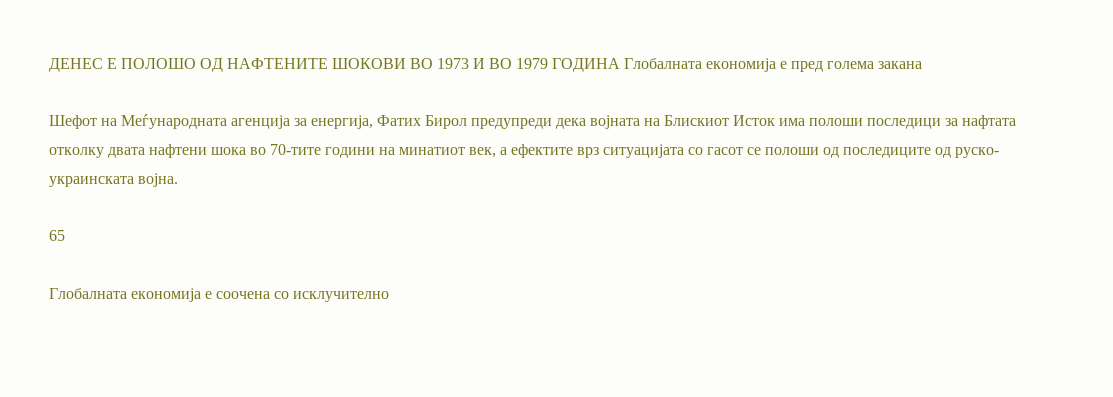ДЕНЕС Е ПОЛОШО ОД НАФТЕНИТЕ ШОКОВИ ВО 1973 И ВО 1979 ГОДИНА Глобалната економија е пред голема закана

Шефот на Меѓународната агенција за енергија, Фатих Бирол предупреди дека војната на Блискиот Исток има полоши последици за нафтата отколку двата нафтени шока во 70-тите години на минатиот век, а ефектите врз ситуацијата со гасот се полоши од последиците од руско-украинската војна.

65

Глобалната економија е соочена со исклучително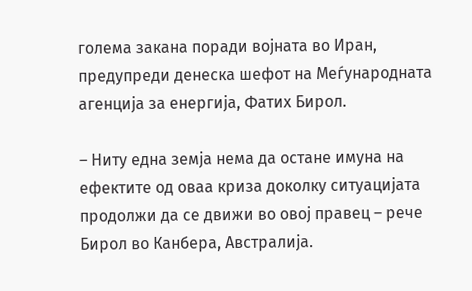голема закана поради војната во Иран, предупреди денеска шефот на Меѓународната агенција за енергија, Фатих Бирол.

– Ниту една земја нема да остане имуна на ефектите од оваа криза доколку ситуацијата продолжи да се движи во овој правец – рече Бирол во Канбера, Австралија.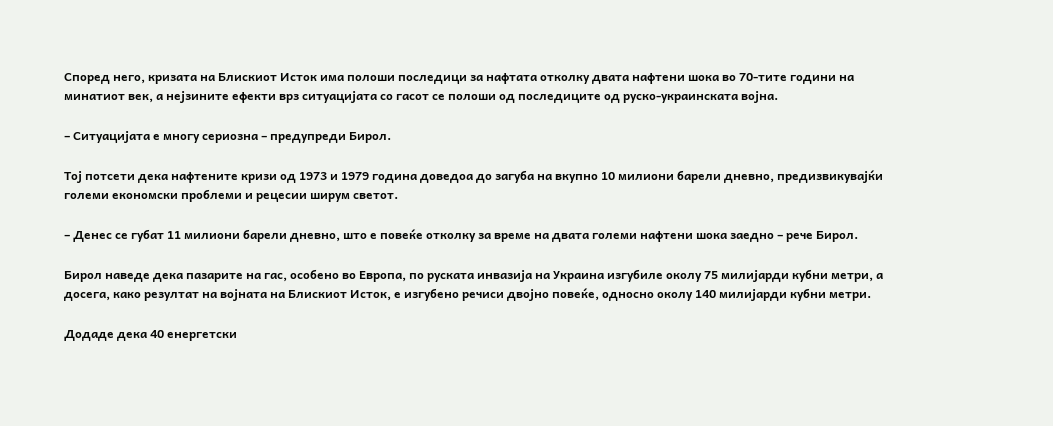Според него, кризата на Блискиот Исток има полоши последици за нафтата отколку двата нафтени шока во 70-тите години на минатиот век, а нејзините ефекти врз ситуацијата со гасот се полоши од последиците од руско-украинската војна.

– Ситуацијата е многу сериозна – предупреди Бирол.

Тој потсети дека нафтените кризи од 1973 и 1979 година доведоа до загуба на вкупно 10 милиони барели дневно, предизвикувајќи големи економски проблеми и рецесии ширум светот.

– Денес се губат 11 милиони барели дневно, што е повеќе отколку за време на двата големи нафтени шока заедно – рече Бирол.

Бирол наведе дека пазарите на гас, особено во Европа, по руската инвазија на Украина изгубиле околу 75 милијарди кубни метри, а досега, како резултат на војната на Блискиот Исток, е изгубено речиси двојно повеќе, односно околу 140 милијарди кубни метри.

Додаде дека 40 енергетски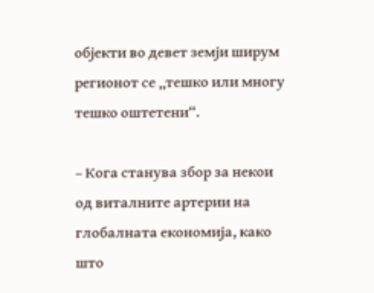објекти во девет земји ширум регионот се „тешко или многу тешко оштетени“.

– Кога станува збор за некои од виталните артерии на глобалната економија, како што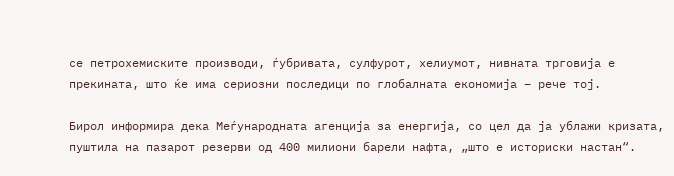се петрохемиските производи, ѓубривата, сулфурот, хелиумот, нивната трговија е прекината, што ќе има сериозни последици по глобалната економија – рече тој.

Бирол информира дека Меѓународната агенција за енергија, со цел да ја ублажи кризата, пуштила на пазарот резерви од 400 милиони барели нафта, „што е историски настан“.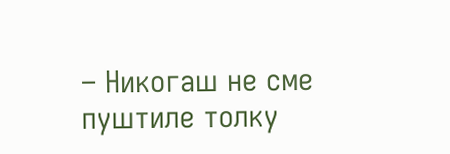– Никогаш не сме пуштиле толку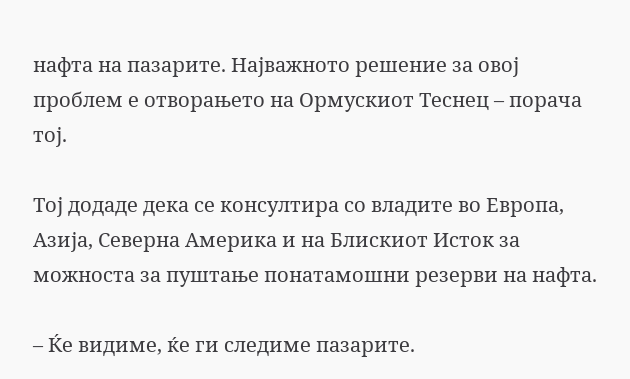нафта на пазарите. Најважното решение за овој проблем е отворањето на Ормускиот Теснец – порача тој.

Тој додаде дека се консултира со владите во Европа, Азија, Северна Америка и на Блискиот Исток за можноста за пуштање понатамошни резерви на нафта.

– Ќе видиме, ќе ги следиме пазарите.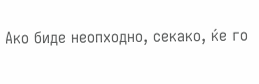Ако биде неопходно, секако, ќе го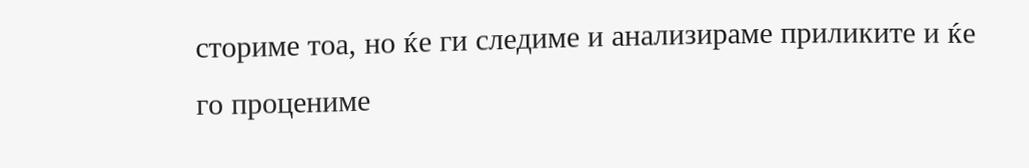сториме тоа, но ќе ги следиме и анализираме приликите и ќе го процениме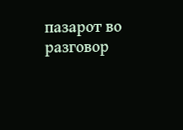пазарот во разговор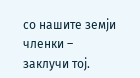со нашите земји членки – заклучи тој.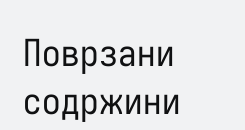Поврзани содржини